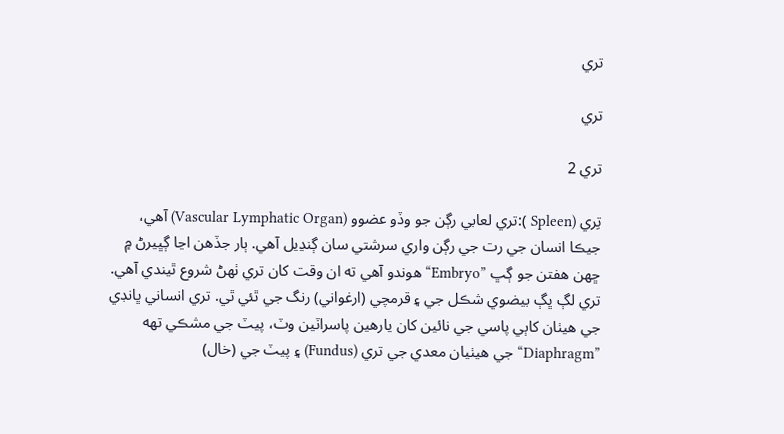تري

تري

تري 2

تِري (Spleen ):تري لعابي رڳن جو وڏو عضوو (Vascular Lymphatic Organ) آهي، جيڪا انسان جي رت جي رڳن واري سرشتي سان ڳنڍيل آهي. ٻار جڏهن اڃا ڳڀيرڻ ۾ ڇهن هفتن جو ڳڀ ”Embryo“ هوندو آهي ته ان وقت کان تري ٺهڻ شروع ٿيندي آهي. تري لڳ ڀڳ بيضوي شڪل جي ۽ قرمچي (ارغواني) رنگ جي ٿئي ٿي. تري انساني ڀانڊي جي هيٺان کاٻي پاسي جي نائين کان يارهين پاسراٽين وٽ، پيٽ جي مشڪي تهه ”Diaphragm“ جي هيٺيان معدي جي تري (Fundus) ۽ پيٽ جي (خال)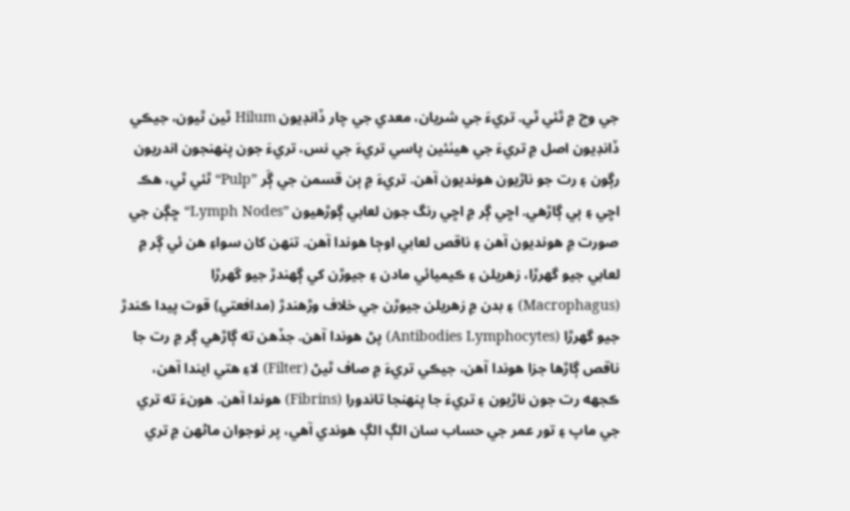جي وچ ۾ ٿئي ٿي. تريءَ جي شريان، معدي جي چار ڏانڊيون Hilum ٿين ٿيون، جيڪي ڏانڊيون اصل ۾ تريءَ جي هيٺئين پاسي تريءَ جي نس، تريءَ جون پنهنجون اندريون رڳون ۽ رت جو ناڙيون هونديون آهن. تريءَ ۾ ٻن قسمن جي ڳَر ”Pulp“ ٿئي ٿي، هڪ اڇي ۽ ٻي ڳاڙهي. اڇي ڳر ۾ اڇي رنگ جون لعابي ڳوڙهيون ”Lymph Nodes“ ڇڳن جي صورت ۾ هونديون آهن ۽ ناقص لعابي اوڄا هوندا آهن. تنهن کان سواءِ هن ئي ڳر ۾ لعابي جيو گهرڙا، زهريلن ۽ ڪيميائي مادن ۽ جيوڙن کي ڳهندڙ جيو گهرڙا (Macrophagus) ۽ بدن ۾ زهريلن جيوڙن جي خلاف وڙهندڙ (مدافعتي) قوت پيدا ڪندڙ جيو گهرڙا (Antibodies Lymphocytes) پڻ هوندا آهن. جڏهن ته ڳاڙهي ڳر ۾ رت جا ناقص ڳاڙها جزا هوندا آهن، جيڪي تريءَ ۾ صاف ٿيڻ (Filter) لاءِ هتي ايندا آهن، ڪجهه رت جون ناڙيون ۽ تريءَ جا پنهنجا تاندورا (Fibrins) هوندا آهن. هونءَ ته تري جي ماپ ۽ تور عمر جي حساب سان الڳ الڳ هوندي آهي، پر نوجوان ماڻهن ۾ تري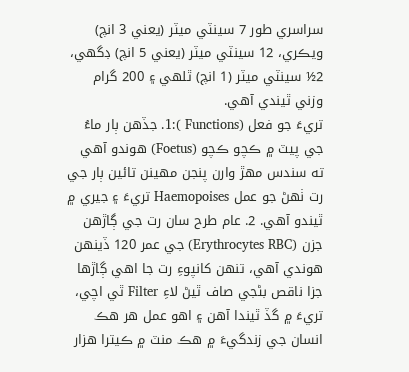سراسري طور 7 سينٽي ميٽر (يعني 3 انچ) ويڪري، 12 سينٽي ميٽر (يعني 5 انچ) ڊگهي، 2½ سينٽي ميٽر (1 انچ) ٿلهي ۽ 200 گرام وزني ٿيندي آهي.
تريءَ جو فعل (Functions ):1. جڏهن ٻار ماءُ جي پيٽ ۾ ڪچو ڪچو (Foetus) هوندو آهي ته سندس مهڙ وارن پنجن مهينن تائين ٻار جي رت ٺهڻ جو عمل Haemopoises تريءَ ۽ جيري ۾ ٿيندو آهي. 2. عام طرح سان رت جي ڳاڙهن جزن (Erythrocytes RBC) جي عمر 120 ڏينهن هوندي آهي، تنهن کانپوءِ رت جا اهي ڳاڙها جزا ناقص بڻجي صاف ٿيڻ لاءِ Filter ٿي اچي، تريءَ ۾ گڏ ٿيندا آهن ۽ اهو عمل هر هڪ انسان جي زندگيءَ ۾ هڪ منٽ ۾ ڪيترا هزار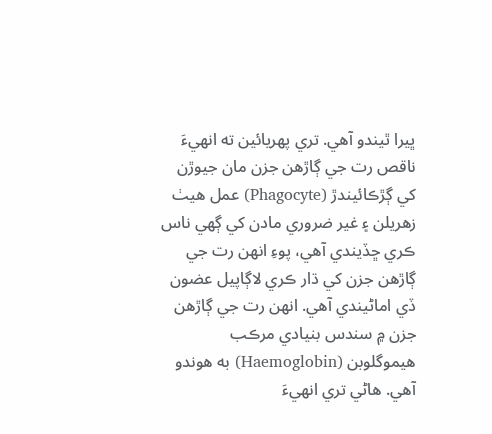ڀيرا ٿيندو آهي. تري پهريائين ته انهيءَ ناقص رت جي ڳاڙهن جزن مان جيوڙن کي ڳڙڪائيندڙ (Phagocyte) عمل هيٺ زهريلن ۽ غير ضروري مادن کي ڳهي ناس ڪري ڇڏيندي آهي، پوءِ انهن رت جي ڳاڙهن جزن کي ڌار ڪري لاڳاپيل عضون ڏي اماڻيندي آهي. انهن رت جي ڳاڙهن جزن ۾ سندس بنيادي مرڪب هيموگلوبن (Haemoglobin) به هوندو آهي. هاڻي تري انهيءَ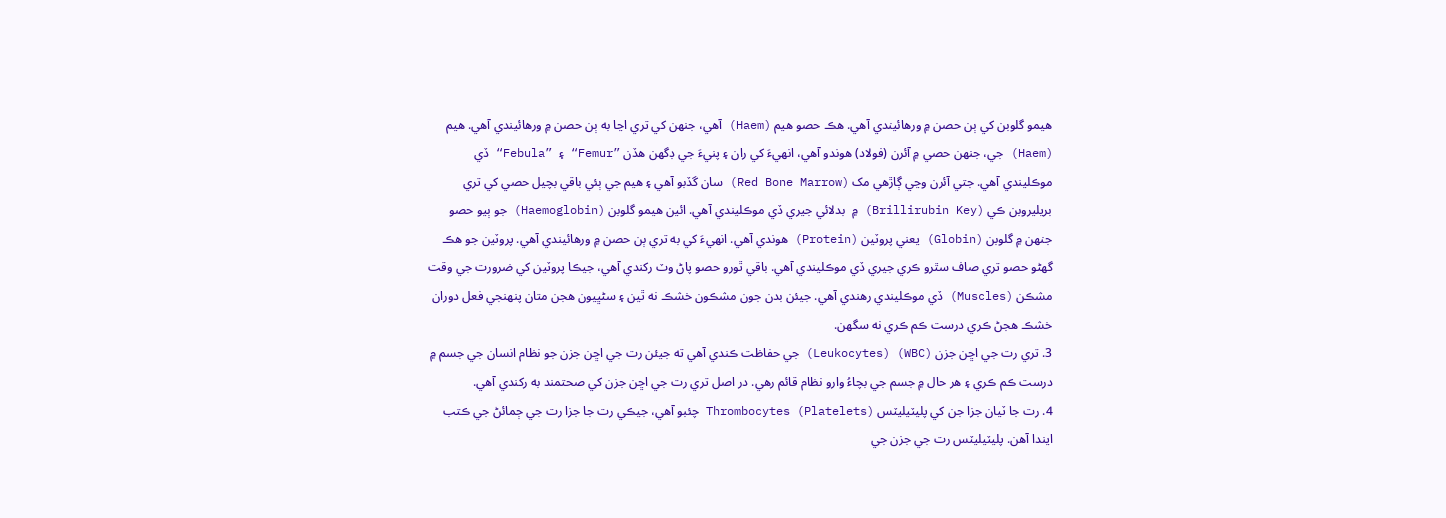هيمو گلوبن کي ٻن حصن ۾ ورهائيندي آهي. هڪ حصو هيم (Haem) آهي، جنهن کي تري اڃا به ٻن حصن ۾ ورهائيندي آهي. هيم (Haem) جي، جنهن حصي ۾ آئرن (فولاد) هوندو آهي، انهيءَ کي ران ۽ پنيءَ جي ڊگهن هڏن ”Femur“ ۽ ”Febula“ ڏي موڪليندي آهي. جتي آئرن وڃي ڳاڙهي مک (Red Bone Marrow) سان گڏبو آهي ۽ هيم جي ٻئي باقي بچيل حصي کي تري بريليروبن ڪي (Brillirubin Key) ۾ بدلائي جيري ڏي موڪليندي آهي. ائين هيمو گلوبن (Haemoglobin) جو ٻيو حصو جنهن ۾ گلوبن (Globin) يعني پروٽين (Protein) هوندي آهي. انهيءَ کي به تري ٻن حصن ۾ ورهائيندي آهي. پروٽين جو هڪ گهڻو حصو تري صاف سٿرو ڪري جيري ڏي موڪليندي آهي. باقي ٿورو حصو پاڻ وٽ رکندي آهي، جيڪا پروٽين کي ضرورت جي وقت مشڪن (Muscles) ڏي موڪليندي رهندي آهي. جيئن بدن جون مشڪون خشڪ نه ٿين ۽ سڻڀيون هجن متان پنهنجي فعل دوران خشڪ هجڻ ڪري درست ڪم ڪري نه سگهن.
3. تري رت جي اڇن جزن (WBC) (Leukocytes) جي حفاظت ڪندي آهي ته جيئن رت جي اڇن جزن جو نظام انسان جي جسم ۾ درست ڪم ڪري ۽ هر حال ۾ جسم جي بچاءُ وارو نظام قائم رهي. در اصل تري رت جي اڇن جزن کي صحتمند به رکندي آهي.
4. رت جا ٽيان جزا جن کي پليٽيليٽس (Platelets) Thrombocytes چئبو آهي، جيڪي رت جا جزا رت جي ڄمائڻ جي ڪتب ايندا آهن. پليٽيليٽس رت جي جزن جي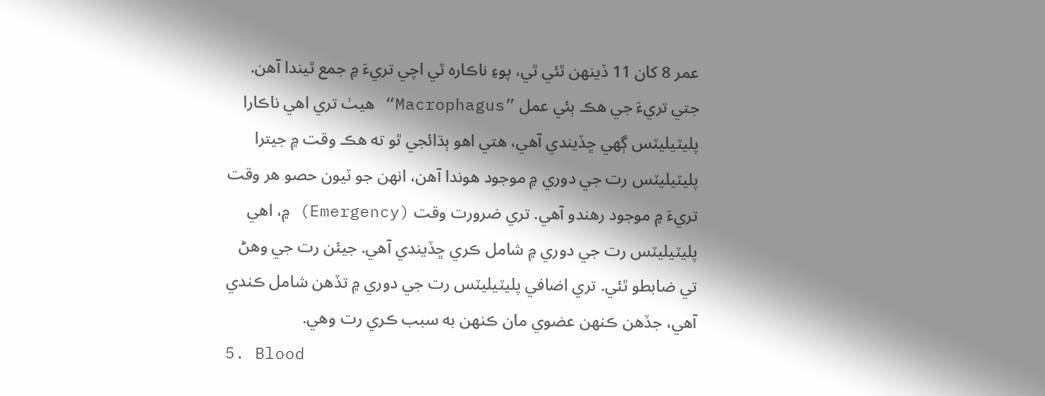عمر 8 کان 11 ڏينهن ٿئي ٿي، پوءِ ناڪاره ٿي اچي تريءَ ۾ جمع ٿيندا آهن. جتي تريءَ جي هڪ ٻئي عمل ”Macrophagus“ هيٺ تري اهي ناڪارا پليٽيليٽس ڳهي ڇڏيندي آهي، هتي اهو ٻڌائجي ٿو ته هڪ وقت ۾ جيترا پليٽيليٽس رت جي دوري ۾ موجود هوندا آهن، انهن جو ٽيون حصو هر وقت تريءَ ۾ موجود رهندو آهي. تري ضرورت وقت (Emergency) ۾، اهي پليٽيليٽس رت جي دوري ۾ شامل ڪري ڇڏيندي آهي. جيئن رت جي وهڻ تي ضابطو ٿئي. تري اضافي پليٽيليٽس رت جي دوري ۾ تڏهن شامل ڪندي آهي، جڏهن ڪنهن عضوي مان ڪنهن به سبب ڪري رت وهي.
5. Blood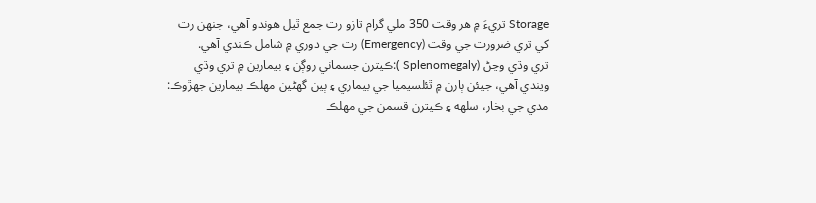Storage تريءَ ۾ هر وقت 350 ملي گرام تازو رت جمع ٿيل هوندو آهي، جنهن رت کي تري ضرورت جي وقت (Emergency) رت جي دوري ۾ شامل ڪندي آهي.
تري وڌي وڃڻ (Splenomegaly ):ڪيترن جسماني روڳن ۽ بيمارين ۾ تري وڌي ويندي آهي، جيئن ٻارن ۾ ٿئلسيميا جي بيماري ۽ ٻين گهڻين مهلڪ بيمارين جهڙوڪ: مدي جي بخار، سلهه ۽ ڪيترن قسمن جي مهلڪ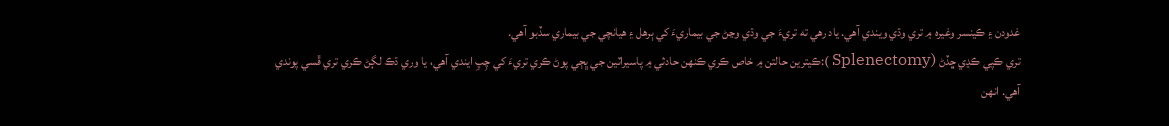غدودن ۽ ڪينسر وغيره ۾ تري وڌي ويندي آهي. ياد رهي ته تريءَ جي وڌي وڃڻ جي بيماريءَ کي ٻرهل ۽ هيانچي جي بيماري سڏبو آهي.
تري ڪپي ڪڍي ڇڏڻ (Splenectomy ):ڪيترين حالتن ۾ خاص ڪري ڪنهن حادثي ۾ پاسيراٽين جي ڀڄي پوڻ ڪري تريءَ کي چِپِ ايندي آهي، يا وري ڌڪ لڳڻ ڪري تري ڦسي پوندي آهي. انهن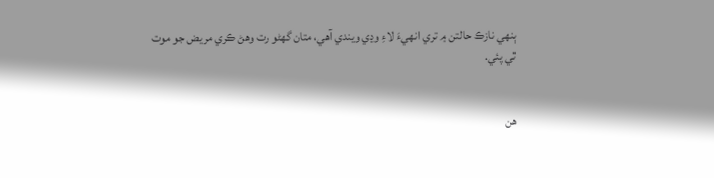ٻنهي نازڪ حالتن ۾ تري انهيءَ لاءِ وڍي ويندي آهي، متان گهڻو رت وهڻ ڪري مريض جو موت ٿي پئي.


هن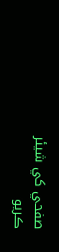صفحي کي شيئر ڪريو